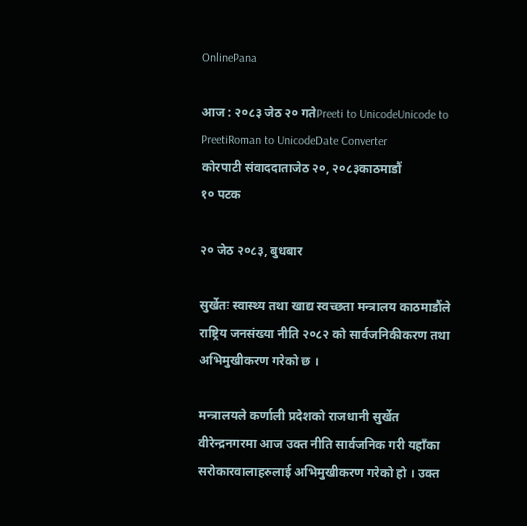OnlinePana

आज : २०८३ जेठ २० गतेPreeti to UnicodeUnicode to PreetiRoman to UnicodeDate Converter
कोरपाटी संवाददाताजेठ २०, २०८३काठमाडौं
१० पटक

२० जेठ २०८३, बुधबार

सुर्खेतः स्वास्थ्य तथा खाद्य स्वच्छता मन्त्रालय काठमाडौंले राष्ट्रिय जनसंख्या नीति २०८२ को सार्वजनिकीकरण तथा अभिमुखीकरण गरेको छ ।

मन्त्रालयले कर्णाली प्रदेशको राजधानी सुर्खेत वीरेन्द्रनगरमा आज उक्त नीति सार्वजनिक गरी यहाँका सरोकारवालाहरुलाई अभिमुखीकरण गरेको हो । उक्त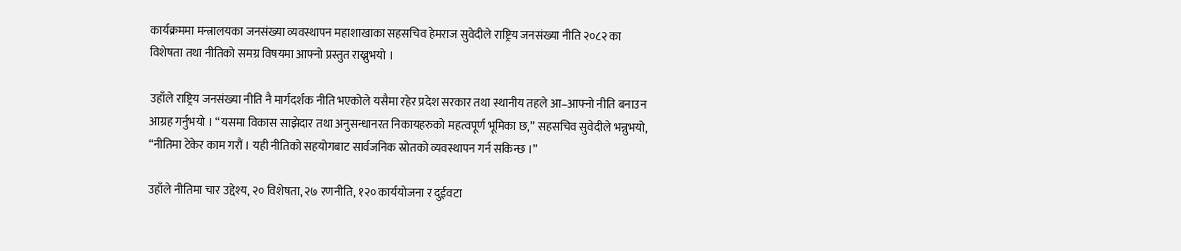कार्यक्रममा मन्त्रालयका जनसंख्या व्यवस्थापन महाशाखाका सहसचिव हेमराज सुवेदीले राष्ट्रिय जनसंख्या नीति २०८२ का विशेषता तथा नीतिको समग्र विषयमा आफ्नो प्रस्तुत राख्नुभयो ।

उहाँले राष्ट्रिय जनसंख्या नीति नै मार्गदर्शक नीति भएकोले यसैमा रहेर प्रदेश सरकार तथा स्थानीय तहले आ–आफ्नो नीति बनाउन आग्रह गर्नुभयो । “यसमा विकास साझेदार तथा अनुसन्धानरत निकायहरुको महत्वपूर्ण भूमिका छ,” सहसचिव सुवेदीले भन्नुभयो, “नीतिमा टेकेर काम गरौं । यही नीतिको सहयोगबाट सार्वजनिक स्रोतको व्यवस्थापन गर्न सकिन्छ ।”

उहाँले नीतिमा चार उद्देश्य, २० विशेषता, २७ रणनीति, १२० कार्ययोजना र दुईवटा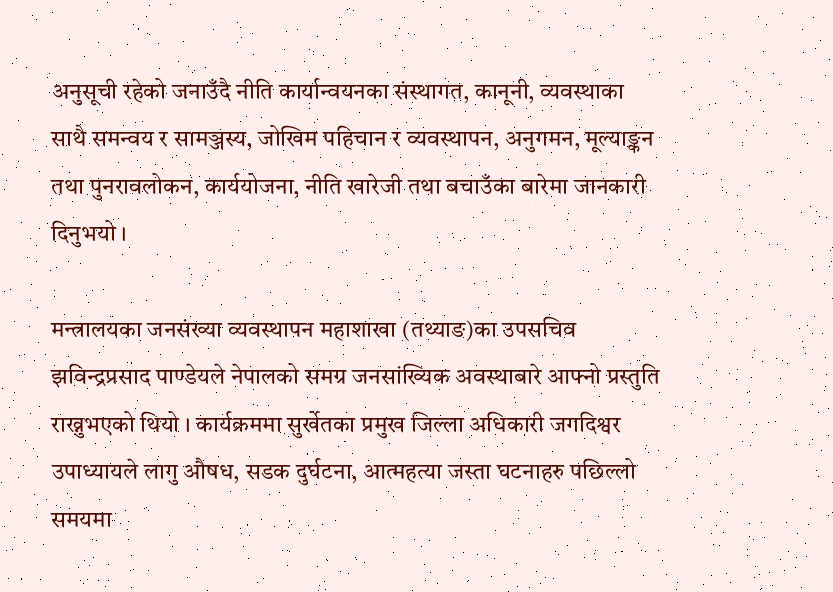अनुसूची रहेको जनाउँदै नीति कार्यान्वयनका संस्थागत, कानूनी, व्यवस्थाका साथै समन्वय र सामञ्जस्य, जोखिम पहिचान र व्यवस्थापन, अनुगमन, मूल्याङ्कन तथा पुनरावलोकन, कार्ययोजना, नीति खारेजी तथा बचाउँका बारेमा जानकारी दिनुभयो ।

मन्त्रालयका जनसंख्या व्यवस्थापन महाशाखा (तथ्याङ)का उपसचिव झविन्द्रप्रसाद पाण्डेयले नेपालको समग्र जनसांख्यिक अवस्थाबारे आफ्नो प्रस्तुति राख्नुभएको थियो । कार्यक्रममा सुर्खेतका प्रमुख जिल्ला अधिकारी जगदिश्वर उपाध्यायले लागु औषध, सडक दुर्घटना, आत्महत्या जस्ता घटनाहरु पछिल्लो समयमा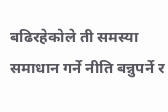बढिरहेकोले ती समस्या समाधान गर्ने नीति बन्नुपर्ने र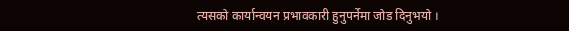त्यसको कार्यान्वयन प्रभावकारी हुनुपर्नेमा जोड दिनुभयो ।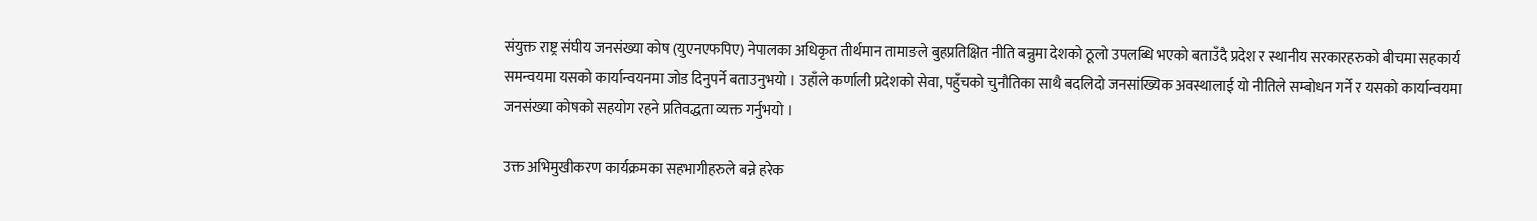संयुक्त राष्ट्र संघीय जनसंख्या कोष (युएनएफपिए) नेपालका अधिकृत तीर्थमान तामाङले बुहप्रतिक्षित नीति बन्नुमा देशको ठूलो उपलब्धि भएको बताउँदै प्रदेश र स्थानीय सरकारहरुको बीचमा सहकार्य समन्वयमा यसको कार्यान्वयनमा जोड दिनुपर्ने बताउनुभयो । उहाँले कर्णाली प्रदेशको सेवा, पहुँचको चुनौतिका साथै बदलिदो जनसांख्यिक अवस्थालाई यो नीतिले सम्बोधन गर्ने र यसको कार्यान्वयमा जनसंख्या कोषको सहयोग रहने प्रतिवद्धता व्यक्त गर्नुभयो ।

उक्त अभिमुखीकरण कार्यक्रमका सहभागीहरुले बन्ने हरेक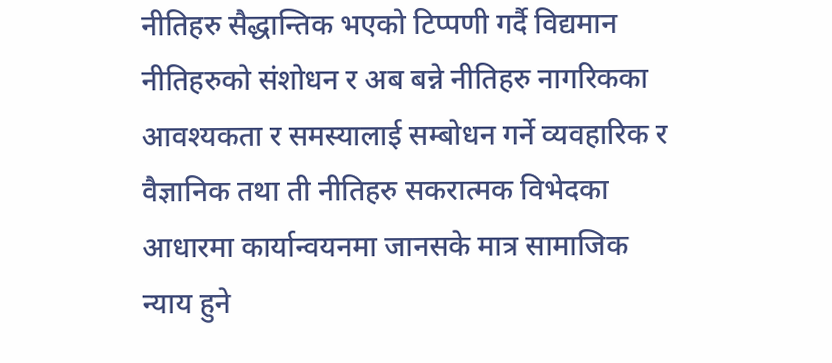नीतिहरु सैद्धान्तिक भएको टिप्पणी गर्दै विद्यमान नीतिहरुको संशोधन र अब बन्ने नीतिहरु नागरिकका आवश्यकता र समस्यालाई सम्बोधन गर्ने व्यवहारिक र वैज्ञानिक तथा ती नीतिहरु सकरात्मक विभेदका आधारमा कार्यान्वयनमा जानसके मात्र सामाजिक न्याय हुने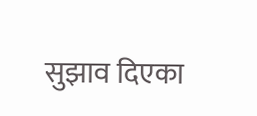सुझाव दिएका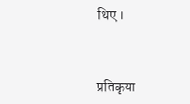थिए ।



प्रतिकृया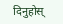दिनुहोस्